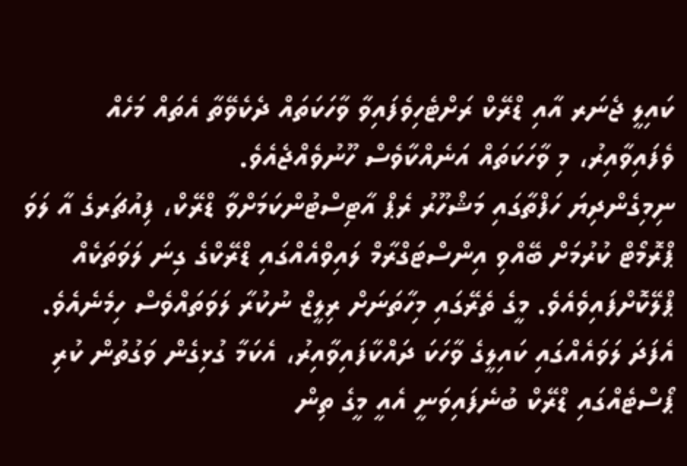ކައިލީ ޖެނަރ އާއި ޑްރޭކް ރަށްޓެހިވެފައިވާ ވާހަކަތައް ދެކެވޭތާ އެތައް މަހެއް ވެފައިވާއިރު، މި ވާހަކަތައް އަނެއްކާވެސް ހޫނުވެއްޖެއެވެ.
ނިމިގެންދިޔަ ހަފްތާގައި މަޝްހޫރު ރެޕް އާޓިސްޓުންކަމަށްވާ ޑްރޭކް، ފިއުޗަރގެ އާ ލަވަ ޕްރޮމޯޓް ކުރުމަށް ބޭއްވި އިންސްޓަގްރާމް ލައިވްއެއްގައި ޑްރޭކްގެ ގިނަ ލަވަތަކެއް ޕްލޭކޮށްފައިވެއެވެ. މީގެ ތެރޭގައި މިހާތަނަށް ރިލީޒް ނުކުރާ ލަވަތައްވެސް ހިމެނެއެވެ.
އެފަދަ ލަވައެއްގައި ކައިލީގެ ވާހަކަ ދައްކާފައިވާއިރު، އެކަމާ ގުޅިގެން ވަގުތުން ކުރި ޕޯސްޓެއްގައި ޑްރޭކް ބުނެފައިވަނީ އެއީ މީގެ ތިން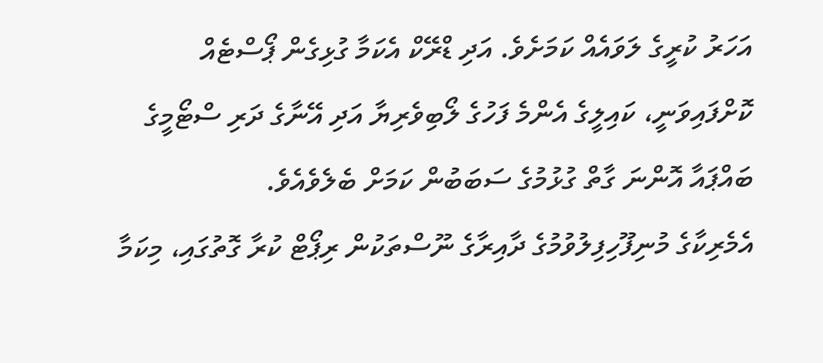އަހަރު ކުރީގެ ލަވައެއް ކަމަށެވެ. އަދި ޑްރޭކް އެކަމާ ގުޅިގެން ޕޯސްޓެއް ކޮށްފައިވަނީ، ކައިލީގެ އެންމެ ފަހުގެ ލޯބިވެރިޔާ އަދި އޭނާގެ ދަރި ސްޓޯމީގެ ބައްޕައާ އޮންނަ ގާތް ގުޅުމުގެ ސަބަބުން ކަމަށް ބެލެވެއެވެ.
އެމެރިކާގެ މުނިފޫހިފިލުވުމުގެ ދާއިރާގެ ނޫސްތަކުން ރިޕޯޓް ކުރާ ގޮތުގައި، މިކަމާ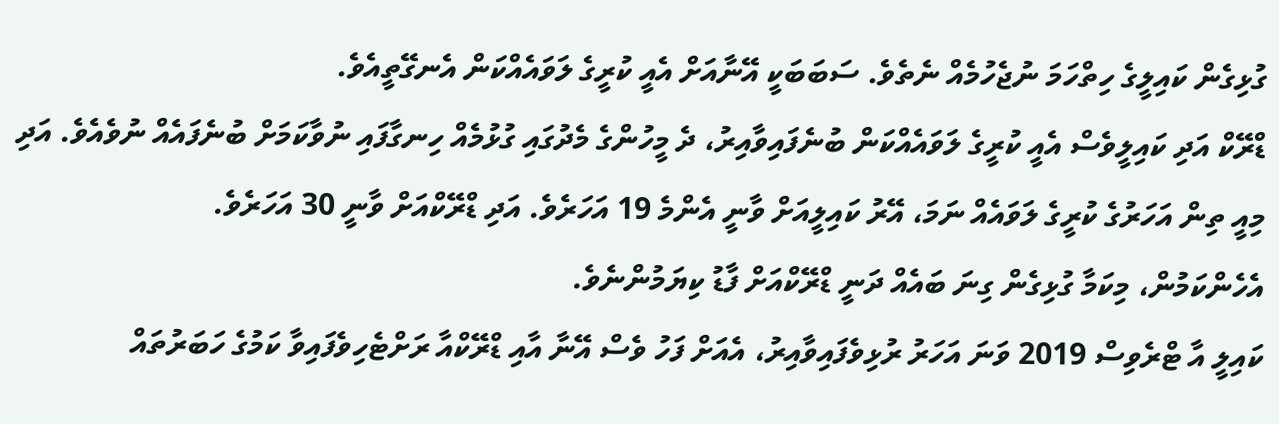ގުޅިގެން ކައިލީގެ ހިތްހަމަ ނުޖެހުމެއް ނެތެވެ. ސަބަބަކީ އޭނާއަށް އެއީ ކުރީގެ ލަވައެއްކަން އެނގޭތީއެވެ.
ޑްރޭކް އަދި ކައިލީވެސް އެއީ ކުރީގެ ލަވައެއްކަން ބުނެފައިވާއިރު، ދެ މީހުންގެ މެދުގައި ގުޅުމެއް ހިނގާފައި ނުވާކަމަށް ބުނެފައެއް ނުވެއެވެ. އަދި މިއީ ތިން އަހަރުގެ ކުރީގެ ލަވައެއް ނަމަ، އޭރު ކައިލީއަށް ވާނީ އެންމެ 19 އަހަރެވެ. އަދި ޑްރޭކްއަށް ވާނީ 30 އަހަރެވެ.
އެހެންކަމުން، މިކަމާ ގުޅިގެން ގިނަ ބައެއް ދަނީ ޑްރޭކްއަށް ފާޑު ކިޔަމުންނެވެ.
ކައިލީ އާ ޓްރެވިސް 2019 ވަނަ އަހަރު ރުޅިވެފައިވާއިރު، އެއަށް ފަހު ވެސް އޭނާ އާއި ޑްރޭކްއާ ރަށްޓެހިވެފައިވާ ކަމުގެ ހަބަރުތައް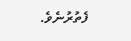ފެތުރުނެވެ.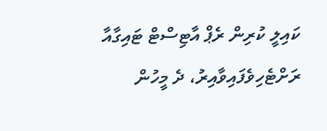ކައިލީ ކުރިން ރެޕް އާޓިސްޓް ޓައިގާއާ ރަށްޓެހިވެފައިވާއިރު، ދެ މީހުން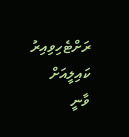ރަށްޓެހިވިއިރު ކައިލީއަށް ވާނީ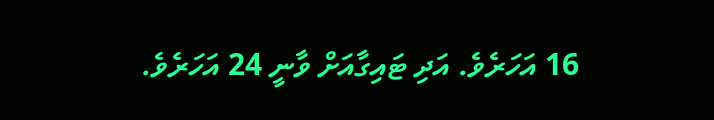16 އަހަރެވެ. އަދި ޓައިގާއަށް ވާނީ 24 އަހަރެވެ.